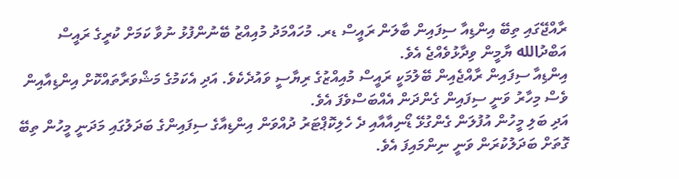ރާއްޖޭގައި ތިބޭ އިންޑިއާ ސިފައިން ބާލަން ރައީސް ޑރ. މުހައްމަދު މުއިއްޒު ބޭނުންފުޅު ނުވާ ކަމަށް ކުރީގެ ރައީސް އަބްދުالله ޔާމީން ވިދާޅުވެއްޖެ އެވެ.
އިންޑިއާ ސިފައިން ރާއްޖެއިން ބޭލުމަކީ ރައީސް މުއިއްޒުގެ ރިޔާސީ ވައުދެކެވެ. އަދި އެކަމުގެ މަޝްވަރާތައްކޮށް އިންޑިއާއިން ވެސް މިހާރު ވަނީ ސިފައިން ގެންދަން އެއްބަސްވެފަ އެވެ.
އަދި ބަލި މީހުން އުފުލަން ގެންގުޅޭ ޑޯނިއާއާއި ދެ ހެލިކޮޕްޓަރު ދުއްވަން އިންޑިއާގެ ސިފައިންގެ ބަދަލުގައި މަދަނީ މީހުން ތިބޭ ގޮތަށް ބަދަލުކުރަން ވަނީ ނިންމައިފަ އެވެ.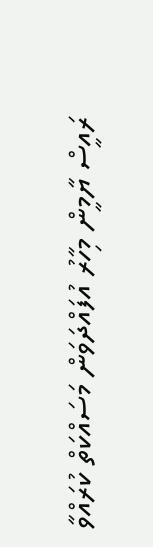ރައީސް ޔާމީން މިހާރު އުފައްދަވަން މަސައްކަތް ކުރައްވާ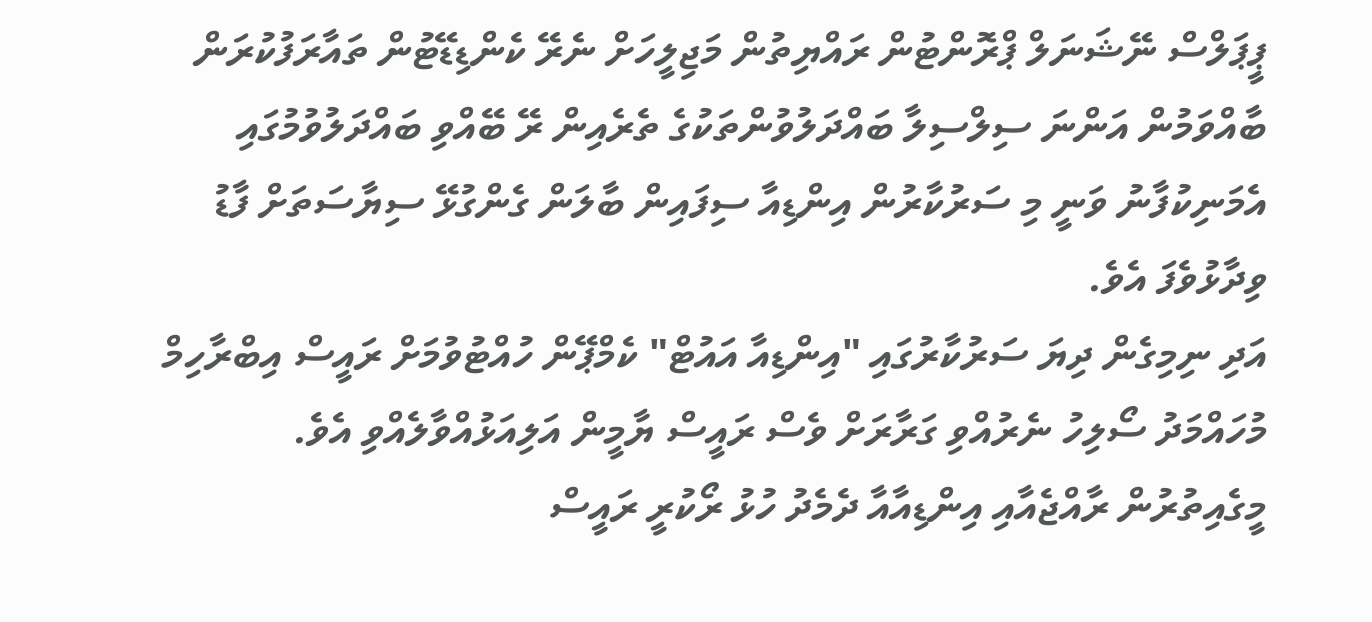ޕީޕަލްސް ނޭޝަނަލް ޕްރޮންޓުން ރައްޔިތުން މަޖިލީހަށް ނެރޭ ކެންޑިޑޭޓުން ތައާރަފުކުރަން ބާއްވަމުން އަންނަ ސިލްސިލާ ބައްދަލުވުންތަކުގެ ތެރެއިން ރޭ ބޭއްވި ބައްދަލުވުމުގައި އެމަނިކުފާނު ވަނީ މި ސަރުކާރުން އިންޑިއާ ސިފައިން ބާލަން ގެންގުޅޭ ސިޔާސަތަށް ފާޑު ވިދާޅުވެފަ އެވެ.
އަދި ނިމިގެން ދިޔަ ސަރުކާރުގައި "އިންޑިއާ އައުޓް" ކެމްޕޭން ހުއްޓުވުމަށް ރައީސް އިބްރާހިމް މުހައްމަދު ސޯލިހު ނެރުއްވި ގަރާރަށް ވެސް ރައީސް ޔާމީން އަލިއަޅުއްވާލެއްވި އެވެ.
މީގެއިތުރުން ރާއްޖެއާއި އިންޑިއާއާ ދެމެދު ހުޅު ރޯކުރީ ރައީސް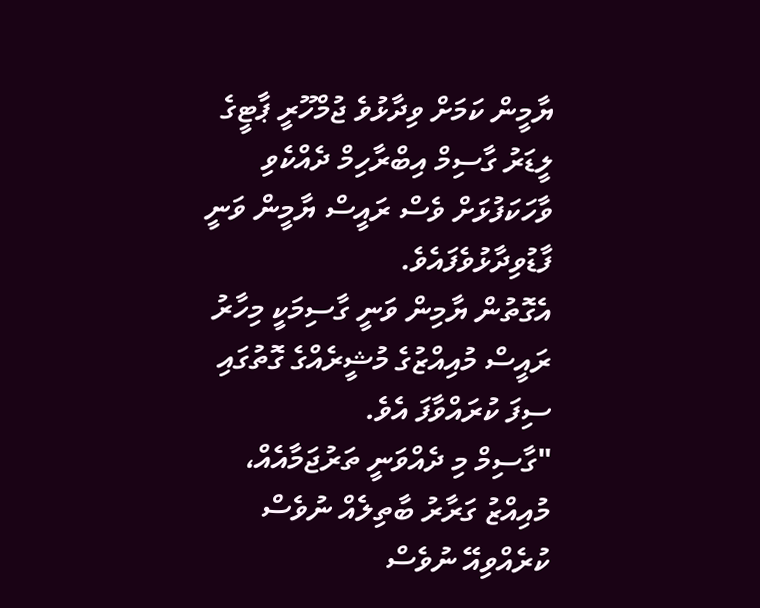ޔާމީން ކަމަށް ވިދާޅުވެ ޖުމްހޫރީ ޕާޓީގެ ލީޑަރު ގާސިމް އިބްރާހިމް ދެއްކެވި ވާހަކަފުޅަށް ވެސް ރައީސް ޔާމީން ވަނީ ފާޑުވިދާޅުވެފައެވެ.
އެގޮތުން ޔާމިން ވަނީ ގާސިމަކީ މިހާރު ރައީސް މުއިއްޒުގެ މުޝީރެއްގެ ގޮތުގައި ސިފަ ކުރައްވާފަ އެވެ.
"ގާސިމް މި ދެއްވަނީ ތަރުޖަމާއެއް، މުއިއްޒު ގަރާރު ބާތިލެއް ނުވެސް ކުރެއްވިއޭ ނުވެސް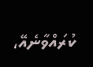ކުރައްވާނެއޭ،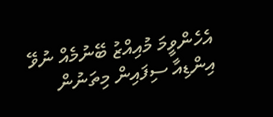އެހެންވީމަ މުއިއްޒު ބޭނުމެއް ނުވޭ އިންޑިއާ ސިފައިން މިތަނުން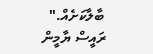ބާލާކަށެއް." ރައީސް ޔާމީން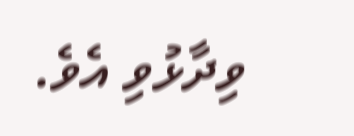ވިދާޅުވި އެވެ.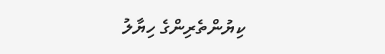ކިޔުންތެރިންގެ ހިޔާލު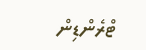ޓްރެންޑިން